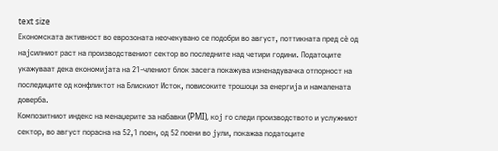text size
Економската активност во еврозоната неочекувано се подобри во август, поттикната пред сè од најсилниот раст на производствениот сектор во последните над четири години. Податоците укажуваат дека економијата на 21-члениот блок засега покажува изненадувачка отпорност на последиците од конфликтот на Блискиот Исток, повисоките трошоци за енергија и намалената доверба.
Композитниот индекс на менаџерите за набавки (PMI), кој го следи производството и услужниот сектор, во август порасна на 52,1 поен, од 52 поени во јули, покажаа податоците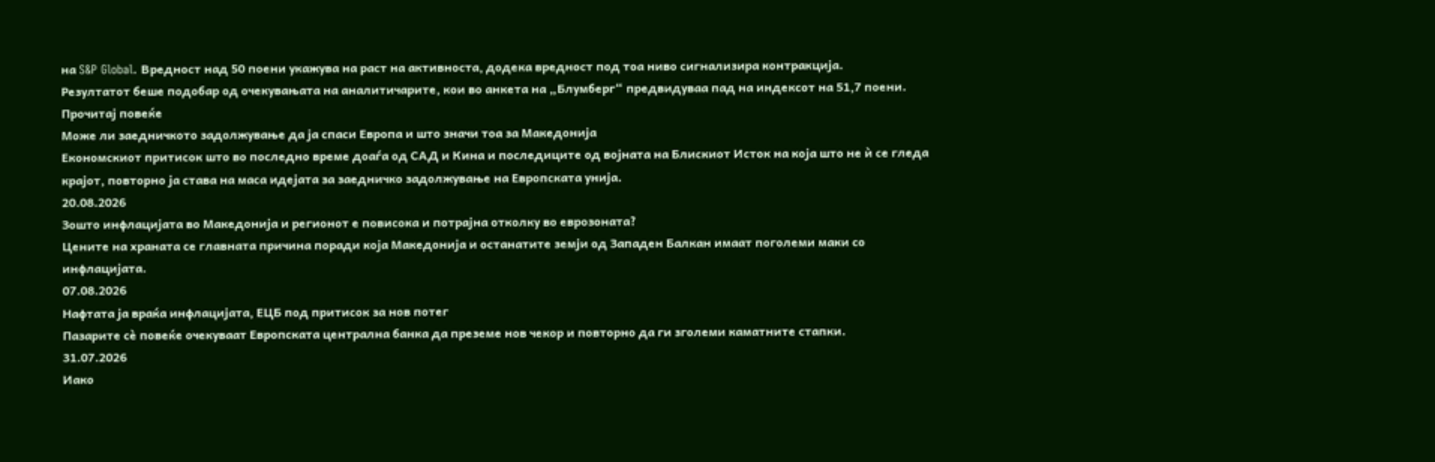на S&P Global. Вредност над 50 поени укажува на раст на активноста, додека вредност под тоа ниво сигнализира контракција.
Резултатот беше подобар од очекувањата на аналитичарите, кои во анкета на „Блумберг“ предвидуваа пад на индексот на 51,7 поени.
Прочитај повеќе
Може ли заедничкото задолжување да ја спаси Европа и што значи тоа за Македонија
Економскиот притисок што во последно време доаѓа од САД и Кина и последиците од војната на Блискиот Исток на која што не ѝ се гледа крајот, повторно ја става на маса идејата за заедничко задолжување на Европската унија.
20.08.2026
Зошто инфлацијата во Македонија и регионот е повисока и потрајна отколку во еврозоната?
Цените на храната се главната причина поради која Македонија и останатите земји од Западен Балкан имаат поголеми маки со инфлацијата.
07.08.2026
Нафтата ја враќа инфлацијата, ЕЦБ под притисок за нов потег
Пазарите сè повеќе очекуваат Европската централна банка да преземе нов чекор и повторно да ги зголеми каматните стапки.
31.07.2026
Иако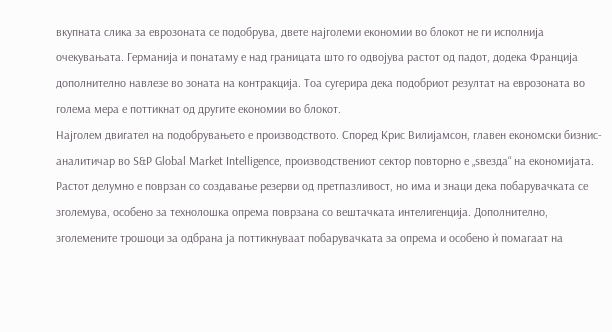вкупната слика за еврозоната се подобрува, двете најголеми економии во блокот не ги исполнија очекувањата. Германија и понатаму е над границата што го одвојува растот од падот, додека Франција дополнително навлезе во зоната на контракција. Тоа сугерира дека подобриот резултат на еврозоната во голема мера е поттикнат од другите економии во блокот.
Најголем двигател на подобрувањето е производството. Според Крис Вилијамсон, главен економски бизнис-аналитичар во S&P Global Market Intelligence, производствениот сектор повторно е „ѕвезда“ на економијата.
Растот делумно е поврзан со создавање резерви од претпазливост, но има и знаци дека побарувачката се зголемува, особено за технолошка опрема поврзана со вештачката интелигенција. Дополнително, зголемените трошоци за одбрана ја поттикнуваат побарувачката за опрема и особено ѝ помагаат на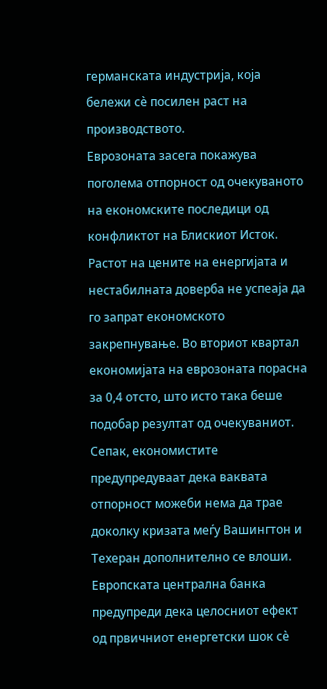германската индустрија, која бележи сè посилен раст на производството.
Еврозоната засега покажува поголема отпорност од очекуваното на економските последици од конфликтот на Блискиот Исток. Растот на цените на енергијата и нестабилната доверба не успеаја да го запрат економското закрепнување. Во вториот квартал економијата на еврозоната порасна за 0,4 отсто, што исто така беше подобар резултат од очекуваниот.
Сепак, економистите предупредуваат дека ваквата отпорност можеби нема да трае доколку кризата меѓу Вашингтон и Техеран дополнително се влоши. Европската централна банка предупреди дека целосниот ефект од првичниот енергетски шок сè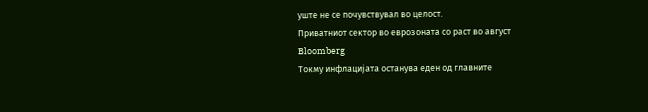уште не се почувствувал во целост.
Приватниот сектор во еврозоната со раст во август
Bloomberg
Токму инфлацијата останува еден од главните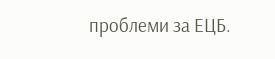проблеми за ЕЦБ.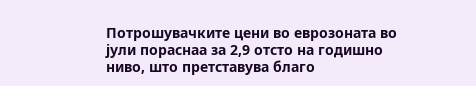Потрошувачките цени во еврозоната во јули пораснаа за 2,9 отсто на годишно ниво, што претставува благо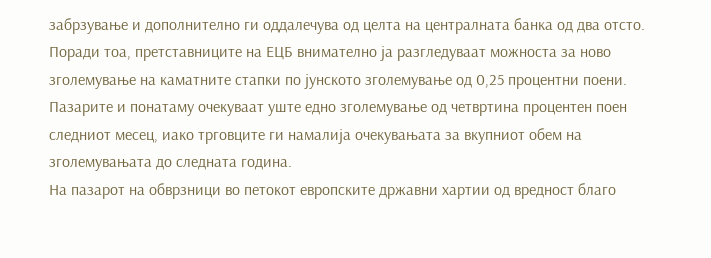забрзување и дополнително ги оддалечува од целта на централната банка од два отсто.
Поради тоа, претставниците на ЕЦБ внимателно ја разгледуваат можноста за ново зголемување на каматните стапки по јунското зголемување од 0,25 процентни поени. Пазарите и понатаму очекуваат уште едно зголемување од четвртина процентен поен следниот месец, иако трговците ги намалија очекувањата за вкупниот обем на зголемувањата до следната година.
На пазарот на обврзници во петокот европските државни хартии од вредност благо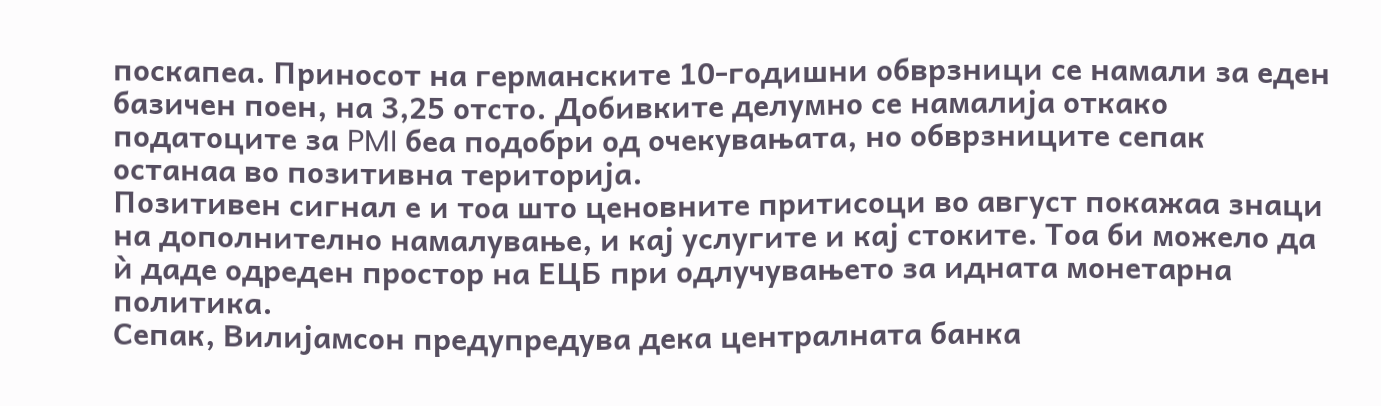поскапеа. Приносот на германските 10-годишни обврзници се намали за еден базичен поен, на 3,25 отсто. Добивките делумно се намалија откако податоците за PMI беа подобри од очекувањата, но обврзниците сепак останаа во позитивна територија.
Позитивен сигнал е и тоа што ценовните притисоци во август покажаа знаци на дополнително намалување, и кај услугите и кај стоките. Тоа би можело да ѝ даде одреден простор на ЕЦБ при одлучувањето за идната монетарна политика.
Сепак, Вилијамсон предупредува дека централната банка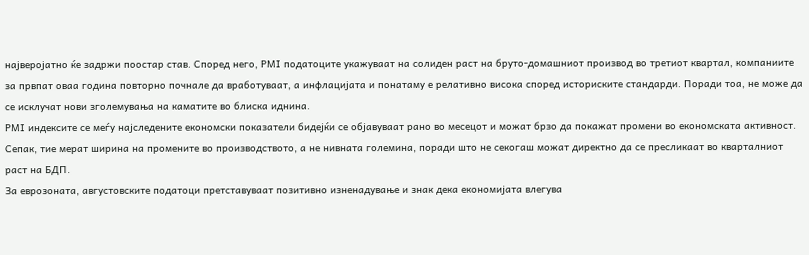најверојатно ќе задржи поостар став. Според него, PMI податоците укажуваат на солиден раст на бруто-домашниот производ во третиот квартал, компаниите за првпат оваа година повторно почнале да вработуваат, а инфлацијата и понатаму е релативно висока според историските стандарди. Поради тоа, не може да се исклучат нови зголемувања на каматите во блиска иднина.
PMI индексите се меѓу најследените економски показатели бидејќи се објавуваат рано во месецот и можат брзо да покажат промени во економската активност. Сепак, тие мерат ширина на промените во производството, а не нивната големина, поради што не секогаш можат директно да се пресликаат во кварталниот раст на БДП.
За еврозоната, августовските податоци претставуваат позитивно изненадување и знак дека економијата влегува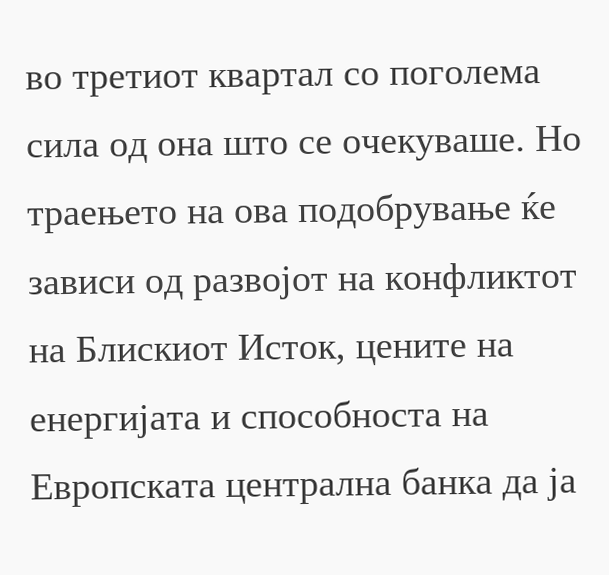во третиот квартал со поголема сила од она што се очекуваше. Но траењето на ова подобрување ќе зависи од развојот на конфликтот на Блискиот Исток, цените на енергијата и способноста на Европската централна банка да ја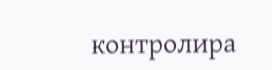контролира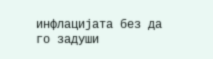инфлацијата без да го задуши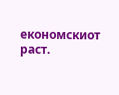економскиот раст.